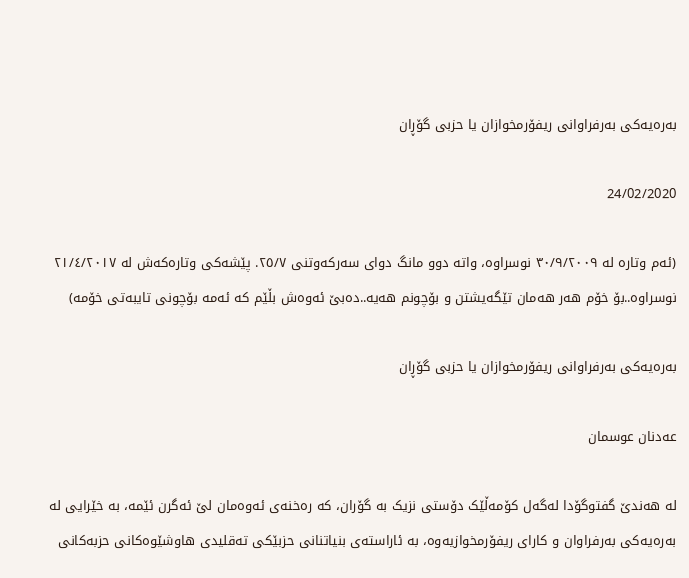بەرەیەکی بەرفراوانی ریفۆرمخوازان یا حزبی گۆڕان

24/02/2020

(ئەم وتارە لە ۳٠/۹/۲٠٠۹ نوسراوە، واتە دوو مانگ دوای سەرکەوتنی ۲٥/۷. پێشەکی وتارەکەش لە ۲۱/٤/۲٠۱۷ نوسراوە..بۆ خۆم هەر هەمان تێگەیشتن و بۆچونم هەیە..دەبێ ئەوەش بڵێم کە ئەمە بۆچونی تایبەتی خۆمە)

بەرەیەکی بەرفراوانی ریفۆرمخوازان یا حزبی گۆڕان

عەدنان عوسمان

لە هەندێ گفتوگۆدا لەگەل کۆمەڵێک دۆستی نزیک بە گۆران، کە رەخنەی ئەوەمان لێ ئەگرن ئێمە، بە خێرایی لە بەرەیەکی بەرفراوان و کارای ریفۆرمخوازیەوە، بە ئاراستەی بنیاتنانی حزبێکی تەقلیدی هاوشێوەکانی حزبەکانی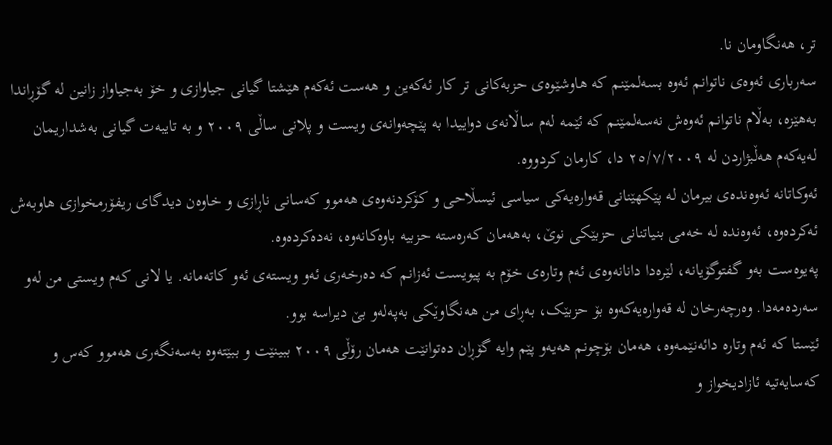تر، هەنگاومان نا.
سەرباری ئەوەی ناتوانم ئەوە بسەلمێنم کە هاوشێوەی حزبەکانی تر کار ئەکەین و هەست ئەکەم هێشتا گیانی جیاوازی و خۆ بەجیاواز زانین لە گۆڕاندا بەهێزە، بەڵام ناتوانم ئەوەش نەسەلمێنم کە ئێمە لەم ساڵانەی دواییدا بە پێچەوانەی ویست و پلانی ساڵی ٢٠٠٩ و بە تایبەت گیانی بەشداریمان لەیەکەم هەڵبژاردن لە ٢٥/٧/٢٠٠٩ دا، کارمان کردووە.
ئەوکاتانە ئەوەندەی بیرمان لە پێکهێنانی قەوارەیەکی سیاسی ئیسڵاحی و کۆکردنەوەی هەموو کەسانی ناڕازی و خاوەن دیدگای ریفۆرمخوازی هاوبەش ئەکردەوە، ئەوەندە لە خەمی بنیاتنانی حزبێکی نوێ، بەهەمان کەرەستە حزبیە باوەکانەوە، نەدەکردەوە.
پەیوەست بەو گفتوگۆیانە، لێرەدا دانانەوەی ئەم وتارەی خۆم بە پیویست ئەزانم کە دەرخەری ئەو ویستەی ئەو کاتەمانە. یا لانی کەم ویستی من لەو سەردەمەدا. وەرچەرخان لە قەوارەیەکەوە بۆ حزبێک، بەڕای من هەنگاوێکی بەپەلەو بێ دیراسە بوو.
ئێستا کە ئەم وتارە دائەنێمەوە، هەمان بۆچونم هەیەو پێم وایە گۆڕان دەتوانێت هەمان رۆڵی ٢٠٠٩ ببینێت و ببێتەوە بەسەنگەری هەموو کەس و کەسایەتیە ئازادیخواز و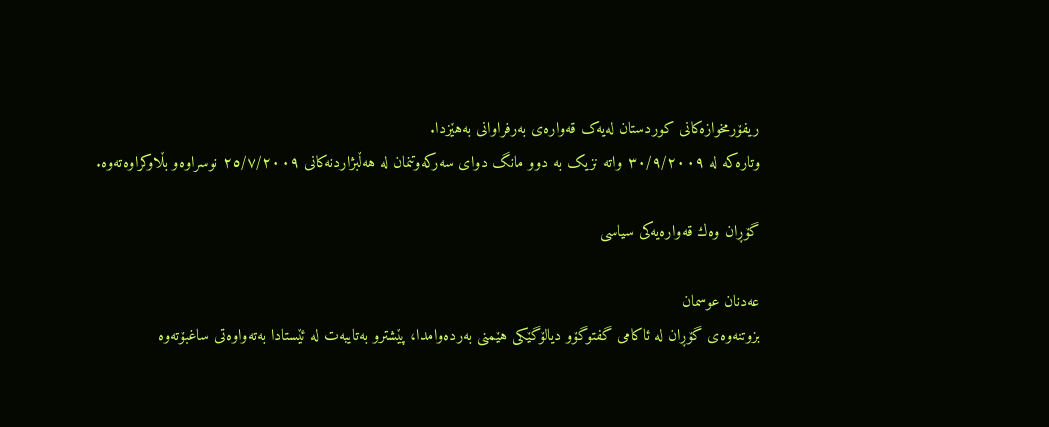ریفۆرمخوازەکانی کوردستان لەیەک قەوارەی بەرفراوانی بەهێزدا.
وتارەکە لە ٣٠/٩/٢٠٠٩ واتە نزیک بە دوو مانگ دوای سەرکەوتنمان لە هەڵبژاردنەکانی ٢٥/٧/٢٠٠٩ نوسراوەو بڵاوکراوەتەوە.

گۆڕان وه‌ك قه‌واره‌یه‌كی‌ سیاسی‌

عه‌دنان عوسمان
بزوتنه‌وه‌ی‌ گۆڕان له‌ ئاكامی‌ گفتوگۆو دیالۆگێكی‌ هێمنی‌ به‌رده‌وامدا، پێشتر‌و به‌تایبه‌ت له‌ ئێستادا به‌ته‌واوه‌تی‌ ساغبۆته‌وه‌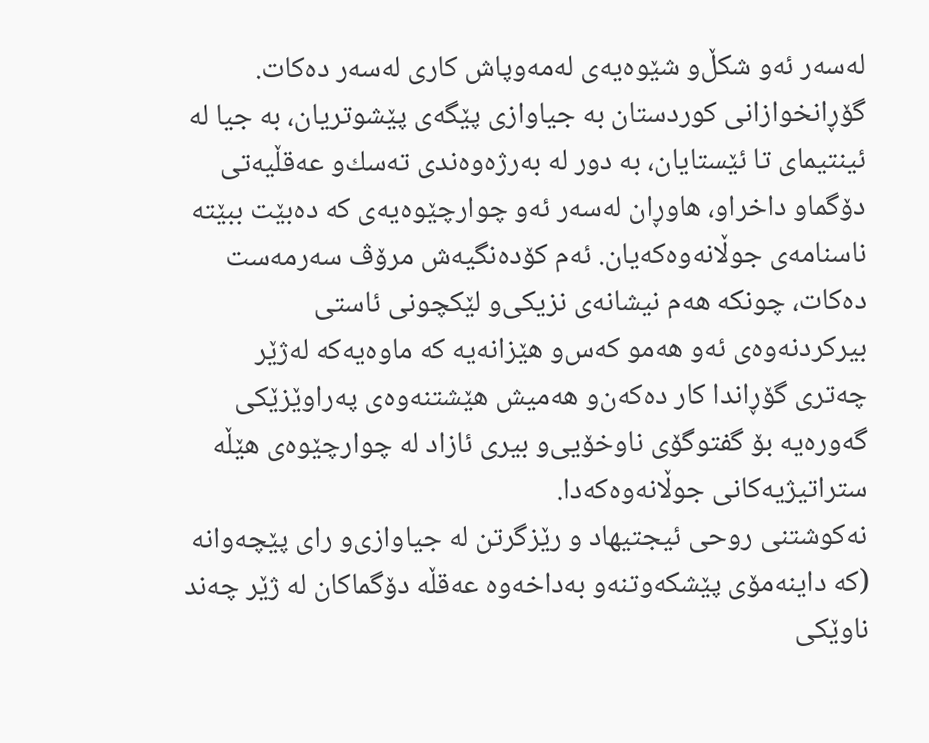له‌سه‌ر ئه‌و شكڵ‌و شێوه‌یه‌ی‌ له‌مه‌وپاش كاری‌ له‌سه‌ر ده‌كات.
گۆڕانخوازانی‌ كوردستان به‌ جیاوازی‌ پێگه‌ی‌ پێشوتریان، به‌ جیا له‌ ئینتیمای‌ تا ئێستایان، به‌ دور له‌ به‌رژه‌وه‌ندی‌ ته‌سك‌و عه‌قڵیه‌تی‌ دۆگماو داخراو، هاوڕان له‌سه‌ر ئه‌و چوارچێوه‌یه‌ی‌ كه‌ ده‌بێت ببێته‌ ناسنامه‌ی‌ جوڵانه‌وه‌كه‌یان. ئه‌م كۆده‌نگیه‌ش مرۆڤ سه‌رمه‌ست ده‌كات، چونكه‌ هه‌م نیشانه‌ی‌ نزیكی‌‌و لێكچونی‌ ئاستی‌ بیركردنه‌وه‌ی‌ ئه‌و هه‌مو كه‌س‌و هێزانه‌یه‌ كه‌ ماوه‌یه‌كه‌ له‌ژێر چه‌تری‌ گۆڕاندا كار ده‌كه‌ن‌و هه‌میش هێشتنه‌وه‌ی‌ په‌راوێزێكی‌ گه‌وره‌یه‌ بۆ گفتوگۆی‌ ناوخۆیی‌‌و بیری‌ ئازاد له‌ چوارچێوه‌ی‌ هێڵه‌ ستراتیژیه‌كانی‌ جوڵانه‌وه‌كه‌دا.
نه‌كوشتنی‌ روحی‌ ئیجتیهاد و رێزگرتن له‌ جیاوازی‌‌و رای‌ پێچه‌وانه‌ (كه‌ داینه‌مۆی‌ پێشكه‌وتنه‌و به‌داخه‌وه‌ عه‌قڵه‌ دۆگماكان له‌ ژێر چه‌ند ناوێكی‌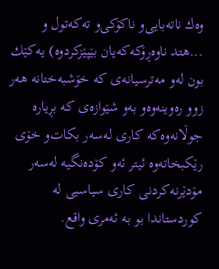وه‌ك ناته‌بایی‌‌و ناكۆكی‌‌و ته‌كه‌تول و ...هتد ناوه‌ڕۆكه‌كه‌یان بێپێزكردوه‌) یه‌كێك بون له‌و مه‌ترسیانه‌ی‌ كه‌ خۆشبه‌ختانه‌ هه‌ر زوو ره‌وینه‌وه‌و به‌و شێوازه‌ی‌ كه‌ بڕیاره‌ جوڵانه‌وه‌كه‌ كاری‌ له‌سه‌ر بكات‌و خۆی‌ رێكبخاته‌وه‌ ئیتر ئه‌و كۆده‌نگیه‌ له‌سه‌ر مۆدێرنه‌كردنی‌ كاری‌ سیاسیی‌ له‌ كوردستاندا بو به‌ ئه‌مری‌ واقع.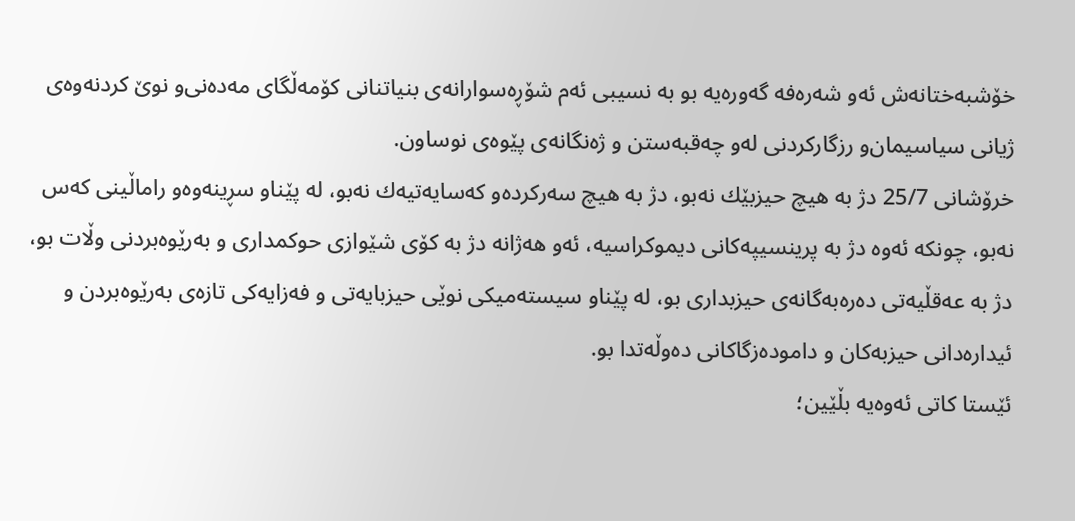خۆشبه‌ختانه‌ش ئه‌و شه‌ره‌فه‌ گه‌وره‌یه‌ بو به‌ نسیبی‌ ئه‌م شۆڕه‌سوارانه‌ی‌ بنیاتنانی‌ كۆمه‌ڵگای‌ مه‌ده‌نی‌‌و نوێ‌ كردنه‌وه‌ی‌ ژیانی‌ سیاسیمان‌و رزگاركردنی‌ له‌و چه‌قبه‌ستن و ژه‌نگانه‌ی‌ پێوه‌ی‌ نوساون.
خرۆشانی‌ 25/7 دژ به‌ هیچ حیزبێك نه‌بو، دژ به‌ هیچ سه‌ركرده‌و كه‌سایه‌تیه‌ك نه‌بو، له‌ پێناو سڕینه‌وه‌و راماڵینی‌ كه‌س نه‌بو، چونكه‌ ئه‌وه‌ دژ به‌ پرینسیپه‌كانی‌ دیموكراسیه‌، ئه‌و هه‌ژانه‌ دژ به‌ كۆی‌ شێوازی‌ حوكمداری‌ و به‌رێوه‌بردنی‌ وڵات بو، دژ به‌ عه‌قڵیه‌تی‌ ده‌ره‌به‌گانه‌ی‌ حیزبداری‌ بو، له‌ پێناو سیسته‌میكی‌ نوێی‌ حیزبایه‌تی‌ و فه‌زایه‌كی‌ تازه‌ی‌ به‌رێوه‌بردن و ئیداره‌دانی‌ حیزبه‌كان و داموده‌زگاكانی‌ ده‌وڵه‌تدا بو.
ئێستا كاتی‌ ئه‌وه‌یه‌ بڵێین؛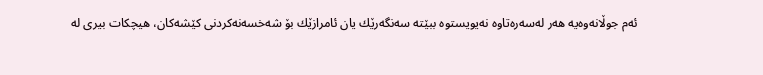ئه‌م جوڵانه‌وه‌یه‌ هه‌ر له‌سه‌ره‌تاوه‌ نه‌یویستوه‌ ببێته‌ سه‌نگه‌رێك یان ئامرازێك بۆ شه‌خسه‌نه‌كردنی‌ كێشه‌كان، هیچكات بیری‌ له‌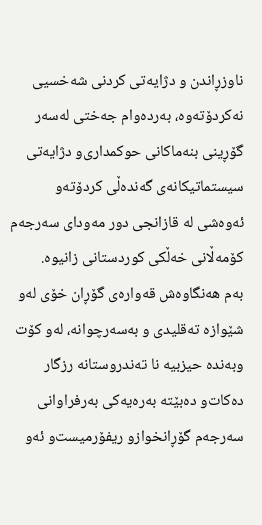ناوزڕاندن و دژایه‌تی‌ كردنی‌ شه‌خسیی‌ نه‌كردۆته‌وه‌، به‌رده‌وام جه‌ختی‌ له‌سه‌ر گۆڕینی‌ بنه‌ماكانی‌ حوكمداری‌‌و دژایه‌تی‌ سیستماتیكانه‌ی‌ گه‌نده‌ڵی‌ كردۆته‌و ئه‌وه‌شی‌ له‌ قازانجی‌ دور مه‌ودای‌ سه‌رجه‌م كۆمه‌ڵانی‌ خه‌ڵكی‌ كوردستانی‌ زانیوه‌.
به‌م هه‌نگاوه‌ش قه‌واره‌ی‌ گۆڕان خۆی‌ له‌و شێوازه‌ ته‌قلیدی‌ و به‌سه‌رچوانه‌، له‌و كۆت وبه‌نده‌ حیزبیه‌ نا ته‌ندروستانه‌ رزگار ده‌كات‌و ده‌بێته‌ به‌ره‌یه‌كی‌ به‌رفراوانی‌ سه‌رجه‌م گۆڕانخواز‌و ریفۆرمیست‌و ئه‌و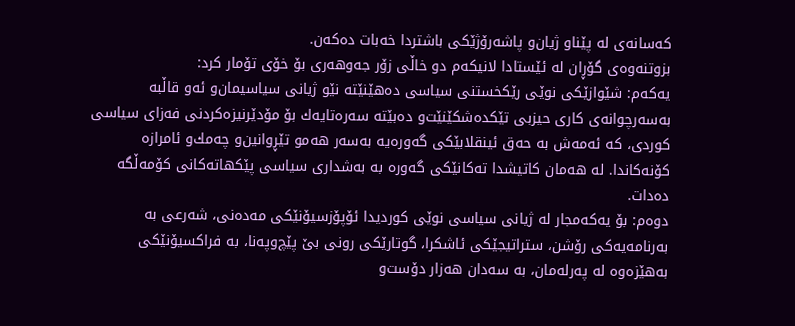كه‌سانه‌ی‌ له‌ پێناو ژیان‌و پاشه‌رۆژێكی‌ باشتردا خه‌بات ده‌كه‌ن.
بزوتنه‌وه‌ی‌ گۆڕان له‌ ئێستادا لانیكه‌م دو خاڵی‌ زۆر جه‌وهه‌ری‌ بۆ خۆی‌ تۆمار كرد:
یه‌كه‌م: شێوازێكی‌ نوێی‌ رێكخستنی‌ سیاسی‌ ده‌هێنێته‌ نێو ژیانی‌ سیاسیمان‌و ئه‌و قاڵبه‌ به‌سه‌رچوانه‌ی‌ كاری‌ حیزبی‌ تێكده‌شكێنێت‌و ده‌بێته‌ سه‌ره‌تایه‌ك بۆ مۆدێرنیزه‌كردنی‌ فه‌زای‌ سیاسی‌ كوردی‌، كه‌ ئه‌مه‌ش به‌ حه‌ق ئینقلابێكی‌ گه‌وره‌یه‌ به‌سه‌ر هه‌مو تێڕوانین‌و چه‌مك‌و ئامرازه‌ كۆنه‌كاندا. له‌ هه‌مان كاتیشدا ته‌كانێكی‌ گه‌وره‌ به‌ به‌شداری‌ سیاسی‌ پێكهاته‌كانی‌ كۆمه‌ڵگه‌ ده‌دات.
دوه‌م: بۆ یه‌كه‌مجار له‌ ژیانی‌ سیاسی‌ نوێی‌ كوردیدا ئۆپۆزسیۆنێكی‌ مه‌ده‌نی‌، شه‌رعی‌ به‌ به‌رنامه‌یه‌كی‌ رۆشن، ستراتیجێكی‌ ئاشكرا، گوتارێكی‌ رونی‌ بێ پێچ‌وپه‌نا، به‌ فراكسیۆنێكی‌ به‌هێزه‌وه‌ له‌ په‌رله‌مان، به‌ سه‌دان هه‌زار دۆست‌و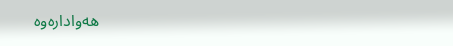هه‌واداره‌وه‌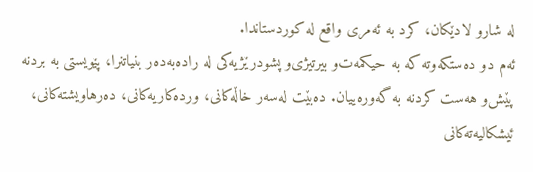له‌ شارو لادێكان، كرد به‌ ئه‌مری‌ واقع له‌ كوردستاندا.
ئه‌م دو ده‌ستكه‌وته‌ كه‌ به‌ حیكمه‌ت‌و بیرتیژی‌‌و پشودرێژیه‌كی‌ له‌ راده‌به‌ده‌ر بنیاتنرا، پێویستی‌ به‌ بردنه‌ پێش‌و هه‌ست كردنه‌ به‌ گه‌وره‌ییان. ده‌بێت له‌سه‌ر خاڵه‌كانی‌، ورده‌كاریه‌كانی‌، ده‌رهاویشته‌كانی‌، ئیشكالیه‌ته‌كانی‌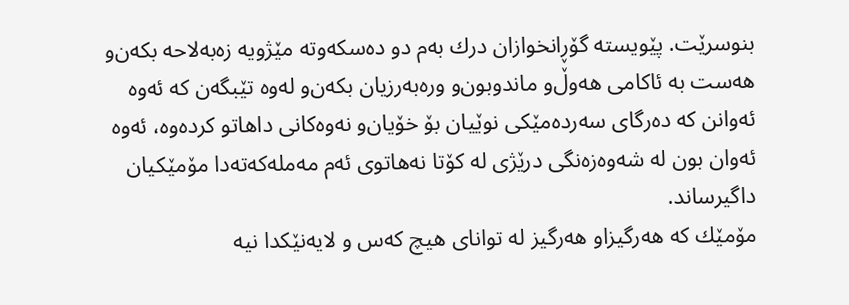بنوسرێت. پێویسته‌ گۆڕانخوازان درك به‌م دو ده‌سكه‌وته‌ مێژویه‌ زه‌به‌لاحه‌ بكه‌ن‌و هه‌ست به‌ ئاكامی‌ هه‌وڵ‌و ماندوبون‌و وره‌به‌رزیان بكه‌ن‌و له‌وه‌ تێبگه‌ن كه‌ ئه‌وه‌ ئه‌وانن كه‌ ده‌رگای‌ سه‌رده‌مێكی‌ نوێیان بۆ خۆیان‌و نه‌وه‌كانی‌ داهاتو كرده‌وه‌، ئه‌وه‌ ئه‌وان بون له‌ شه‌وه‌زه‌نگی‌ درێژی‌ له‌ كۆتا نه‌هاتوی‌ ئه‌م مه‌مله‌كه‌ته‌دا مۆمێكیان داگیرساند.
مۆمێك كه‌ هه‌رگیزاو هه‌رگیز له‌ توانای‌ هیچ كه‌س و لایه‌نێكدا نیه‌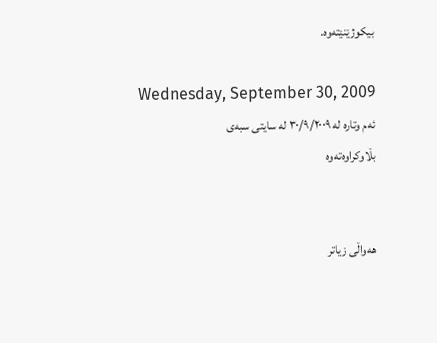بیكوژێنێته‌وه‌.

Wednesday, September 30, 2009
ئەم وتارە لە ٣٠/٩/٢٠٠٩ لە سایتی سبەی
بڵاوکراوەتەوە


هەواڵی زیاتر